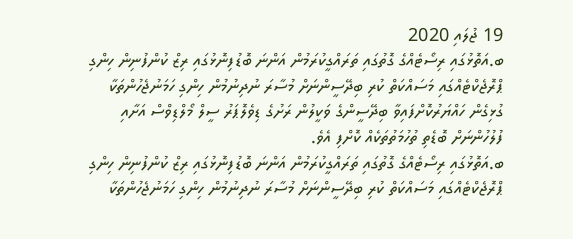19 ޖުލައި 2020
ބ.އަތޮޅުގައި ރިސޯޓެއްގެ ގޮތުގައި ތަރައްގީކުރަމުން އަންނަ ބޮޑުފިނޮޅުގައި ރިޒް ކުންފުނިން ހިންގި ޕްރޮޖެކްޓެއްގައި މަސައްކަތް ކުރި ބިދޭސީންނަށް މުސާރަ ނުދިނުމުން ހިންގި ހަމަނުޖެހުންތަކާ ގުޅިގެން ހައްޔަރުކޮށްފައިވާ ބިދޭސީންގެ ވަކީލުން ރަށުގެ ޑިވެލޮޕަރު ސީލް މޯލްޑިވްސް އަށާއި ފުލުހުންނަށް ބޮޑެތި ތުހުމަތުތަކެއް ކޮށްފި އެވެ.
ބ.އަތޮޅުގައި ރިސޯޓެއްގެ ގޮތުގައި ތަރައްގީކުރަމުން އަންނަ ބޮޑުފިނޮޅުގައި ރިޒް ކުންފުނިން ހިންގި ޕްރޮޖެކްޓެއްގައި މަސައްކަތް ކުރި ބިދޭސީންނަށް މުސާރަ ނުދިނުމުން ހިންގި ހަމަނުޖެހުންތަކާ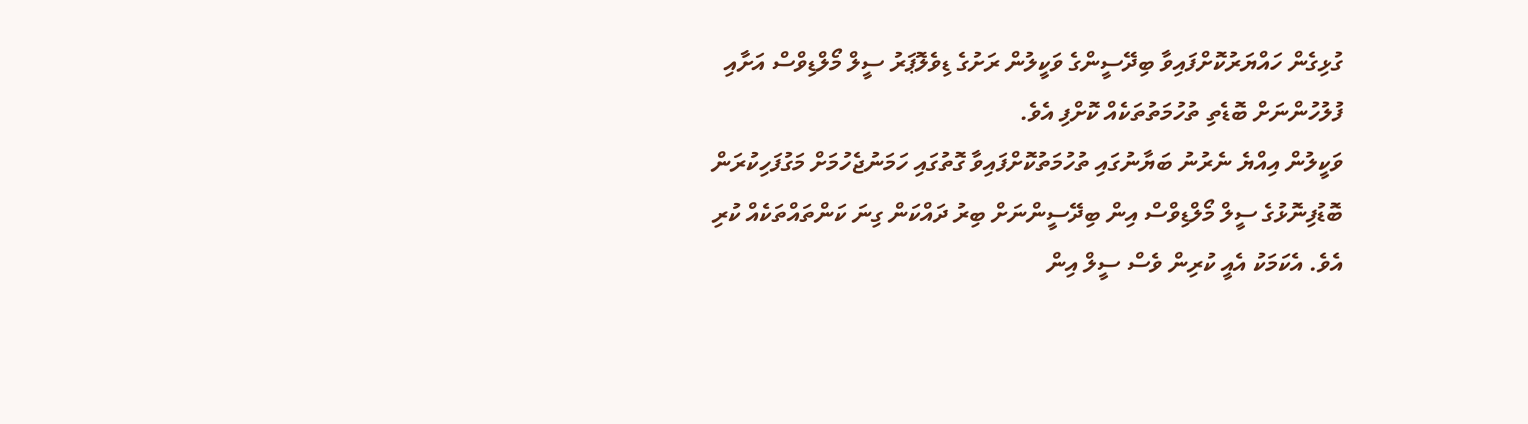ގުޅިގެން ހައްޔަރުކޮށްފައިވާ ބިދޭސީންގެ ވަކީލުން ރަށުގެ ޑިވެލޮޕަރު ސީލް މޯލްޑިވްސް އަށާއި ފުލުހުންނަށް ބޮޑެތި ތުހުމަތުތަކެއް ކޮށްފި އެވެ.
ވަކީލުން އިއްޔެ ނެރުނު ބަޔާނުގައި ތުހުމަތުކޮށްފައިވާ ގޮތުގައި ހަމަނުޖެހުމަށް މަގުފަހިކުރަން ބޮޑުފިނޮޅުގެ ސީލް މޯލްޑިވްސް އިން ބިދޭސީންނަށް ބިރު ދައްކަން ގިނަ ކަންތައްތަކެއް ކުރި އެވެ. އެކަމަކު އެއީ ކުރިން ވެސް ސީލް އިން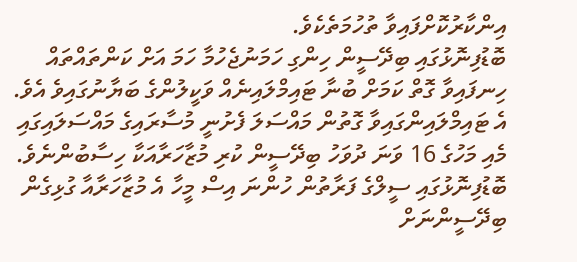އިންކާރުކޮށްފައިވާ ތުހުމަތެކެވެ.
ބޮޑުފިނޮޅުގައި ބިދޭސީން ހިންގި ހަމަނުޖެހުމާ ހަމަ އަށް ކަންތައްތައް ހިނފައިވާ ގޮތް ކަމަށް ބުނާ ޓައިމްލައިނެއް ވަކީލުންގެ ބަޔާނުގައިވެ އެވެ. އެ ޓައިމްލައިންގައިވާ ގޮތުން މައްސަލަ ފެށުނީ މުސާރައިގެ މައްސަލައިގައި މެއި މަހުގެ 16 ވަނަ ދުވަހު ބިދޭސީން ކުރި މުޒާހަރާއަކާ ހިސާބުންނެވެ. ބޮޑުފިނޮޅުގައި ސީލްގެ ފަރާތުން ހުންނަ އިސް މީހާ އެ މުޒާހަރާއާ ގުޅިގެން ބިދޭސީންނަށް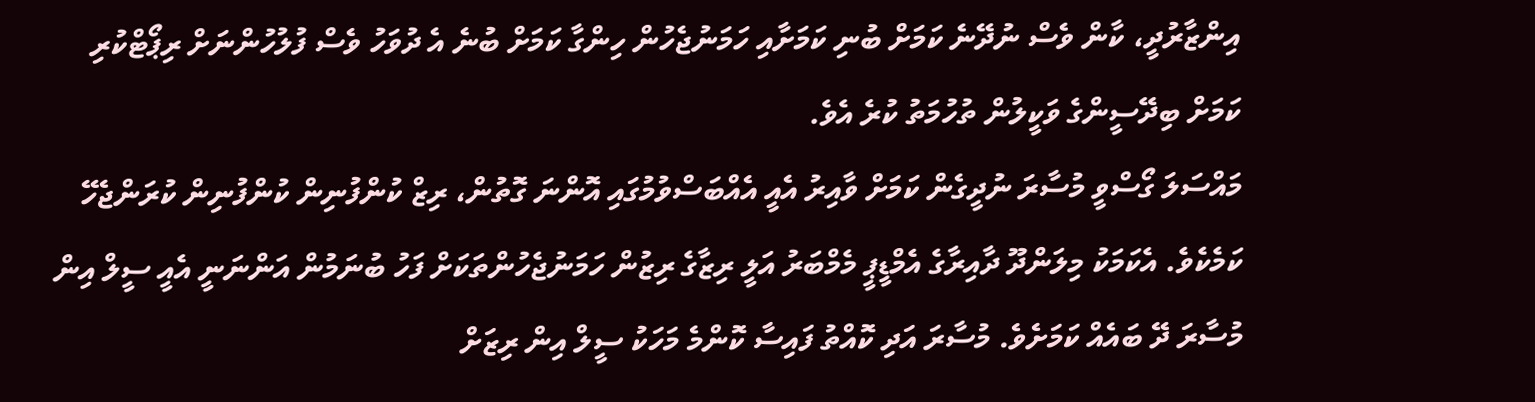އިންޒާރުދީ، ކާން ވެސް ނުދޭނެ ކަމަށް ބުނި ކަމަށާއި ހަމަނުޖެހުން ހިންގާ ކަމަށް ބުނެ އެ ދުވަހު ވެސް ފުލުހުންނަށް ރިޕޯޓްކުރި ކަމަށް ބިދޭސީންގެ ވަކީލުން ތުހުމަތު ކުރެ އެވެ.
މައްސަލަ ގޯސްވީ މުސާރަ ނުދީގެން ކަމަށް ވާއިރު އެއީ އެއްބަސްވުމުގައި އޮންނަ ގޮތުން، ރިޒް ކުންފުނިން ކުންފުނިން ކުރަންޖެހޭ ކަމެކެވެ. އެކަމަކު މިލަންދޫ ދާއިރާގެ އެމްޑީޕީ މެމްބަރު އަލީ ރިޒާގެ ރިޒުން ހަމަނުޖެހުންތަކަށް ފަހު ބުނަމުން އަންނަނީ އެއީ ސީލް އިން މުސާރަ ދޭ ބައެއް ކަމަށެވެ. މުސާރަ އަދި ކޮއްތު ފައިސާ ކޮންމެ މަހަކު ސީލް އިން ރިޒަށް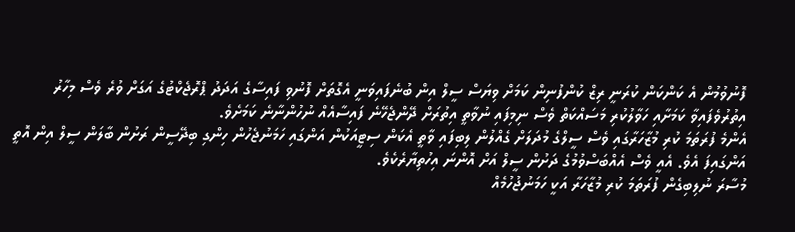ފޮނުވުމުން އެ ކަންކަން ކުރަނީ ރިޒް ކުންފުނިން ކަމަށް ވިޔަސް ސީލް އިން ބުނެފައިވަނީ އެގޮތަށް ފޮނުވި ފައިސާގެ އަދަދު ޕްރޮޖެކްޓުގެ އަގަށް ވުރެ ވެސް މިހާރު އިތުރުވެފައިވާ ކަމަށާއި ހަވާލުކުރި މަސައްކަތް ވެސް ނިމިފައި ނުވާތީ އިތުރަށް ދޭންޖެހޭނެ ފައިސާއެއް ނުހުންނާނެ ކަމަށެވެ.
އެންމެ ފުރަތަމަ ކުރި މުޒާހަރާގައި ވެސް ސީލްގެ މުދަލަށް ގެއްލުން ލިބިފައި ވާތީ އެކަން ސިޓީއަކުން އަންގައި ހަމަނުޖެހުން ހިންގި ބިދޭސީން ރަށުން ބާލަން ސީލް އިން އޮތީ އަންގައިފަ އެވެ. އެއީ ވެސް އެއްބަސްވުމުގެ ދަށުން ސީލް އަށް އޮންނަ އިހުތިޔާރެކެވެ.
މުސާރަ ނުލިބިގެން ފުރަތަމަ ކުރި މުޒާހަރާ އަކީ ހަމަނުޖުހުމެއް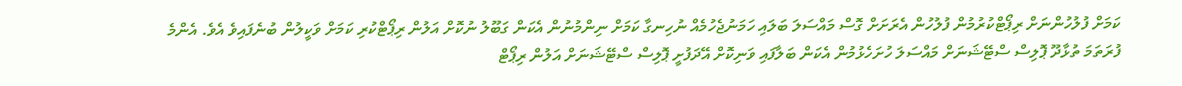ކަމަށް ފުލުހުންނަށް ރިޕޯޓްކުރުމުން ފުލުހުން އެރަށަށް ގޮސް މައްސަލަ ބަލައި ހަމަނުޖެހުމެއް ނުހިނގާ ކަމަށް ނިންމުނުން އެކަން ގަބޫލު ނުކޮށް އަލުން ރިޕޯޓްކުރި ކަމަށް ވަކީލުން ބުނެފައިވެ އެވެ. އެންމެ ފުރަތަމަ ތުޅާދޫ ޕޮލިސް ސްޓޭޝަނަށް މައްސަލަ ހުށަހެޅުމުން އެކަން ބަލާފައި ވަނިކޮށް އޭދަފުށީ ޕޮލިސް ސްޓޭޝަނަށް އަލުން ރިޕޯޓް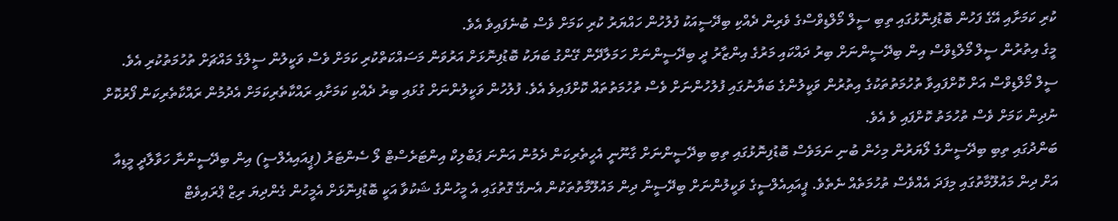ކުރި ކަމަށާއި އޭގެ ފަހުން ބޮޑުފިނޮޅުގައި ތިބި ސީލް މޯލްޑިވްސްގެ ވެރިން ދެއްކި ބިދޭސީއަކު ފުލުހުން ހައްޔަރު ކުރި ކަމަށް ވެސް ބުނެފައިވެ އެވެ.
މީގެ އިތުރުން ސީލް މޯލްޑިވްސް އިން ބިދޭސީންނަށް ބިރު ދައްކައި މަރުގެ އިންޒާރު ދީ ބިދޭސީންނަށް ހަމަލާދޭން ގޭންގު ބަޔަކު ބޮޑުފިނޮޅަށް އަރުވަން މަސައްކަތްކުރި ކަމަށް ވެސް ވަކީލުން ސީލްގެ މައްޗަށް ތުހުމަތުކުރި އެވެ.
ސީލް މޯލްޑިވްސް އަށް ކޮށްފައިވާ ތުހުމަތުތަކުގެ އިތުރުން ވަކީލުންގެ ބަޔާނުގައި ފުލުހުންނަށް ވެސް ތުހުމަތުތައް ކޮށްފައިވެ އެވެ. ފުލުހުން ވަކީލުންނަށް ގުޅައި ބިރު ދެއްކި ކަމަށާއި ރައްކާތެރިކަމަށް އެދުމުން ރައްކާތެރިކަން ފޯރުކޮށް ނުދިން ކަމަށް ވެސް ތުހުމަތު ކޮށްފައި ވެ އެވެ.
ބަންދުގައި ތިބި ބިދޭސީންގެ ލޯޔަރުން މިހެން ބުނި ނަމަވެސް ބޮޑުފިނޮޅުގައި ތިބި ބިދޭސީންނަށް ގާނޫނީ އެހީތެރިކަން ދެމުން އަންނަ ޕަބްލިކް އިންޓަރެސްޓް ލޯ ސެންޓަރު (ޕީއައިއެލްސީ) އިން ބިދޭސީންނާ ހަވާލާދީ މީޑިއާ އަށް ދިން މައުލޫމާތުގައި މިފަދަ އެއްވެސް ތުހުމަތެއް ނެތެވެ. ޕީއައިއެލްސީގެ ވަކީލުންނަށް ބިދޭސީން ދިން މައުލޫމާތުތަކުން އެނގޭ ގޮތުގައި އެ މީހުންގެ ޝަކުވާ އަކީ ބޮޑުފިނޮޅަށް އެމީހުން ގެންދިޔަ ރިޒް ޕްރައިވެޓް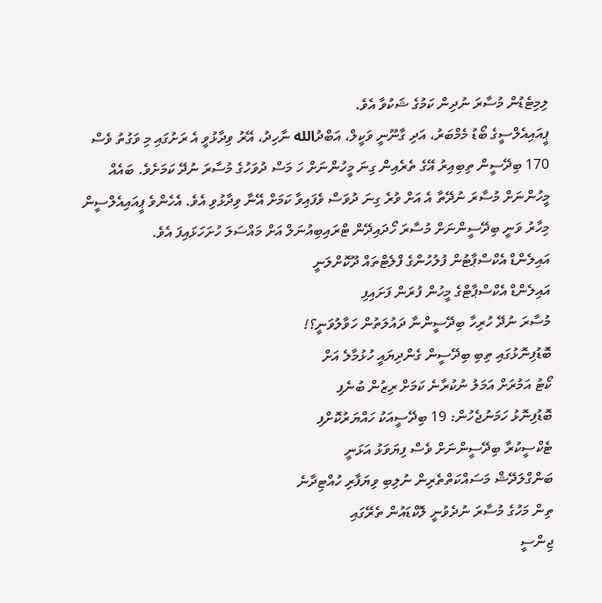ލިމިޓެޑުން މުސާރަ ނުދިން ކަމުގެ ޝަކުވާ އެވެ.
ޕީއައިއެލްސީގެ ބޯޑު މެމްބަރު، އަދި ގާނޫނީ ވަކީލް، އަބްދުالله ނާހިދު، އޭރު ވިދާޅުވީ އެ ރަށުގައި މި ވަގުތު ވެސް 170 ބިދޭސީން ތިބިއިރު އޭގެ ތެރެއިން ގިނަ މީހުންނަށް ހަ މަސް ދުވަހުގެ މުސާރަ ނުދޭ ކަމަށެވެ. ބައެއް މީހުންނަށް މުސާރަ ނުދޭތާ އެ އަށް ވުރެ ގިނަ ދުވަސް ވެފައިވާ ކަމަށް އޭނާ ވިދާޅުވި އެވެ. އެހެންވެ ޕީއައިއެލްސީން މިހާރު ވަނީ ބިދޭސީންނަށް މުސާރަ ހޯދައިދޭން ޓްރައިބިއުނަލް އަށް މައްސަލަ ހުށަހަޅައިފަ އެވެ.
އައިލެންޑް އެކްސްޕާޓުން ފުލުހުންގެ ފްލެޓްތައް ދޫކޮށްލަނީ
އައިލެންޑް އެކްސްޕާޓްގެ މީހުން ފުރަން ފަށައިފި
މުސާރަ ނުދޭ ހުރިހާ ބިދޭސީންނާ ދައުލަތުން ހަވާލުވަނީ؟!
ބޮޑުފިނޮޅުގައި ތިބި ބިދޭސީން ގެންދިޔައީ ހުޅުމާލެ އަށް
ކޯޓު އަމުރަށް އަމަލު ނުކުރާނެ ކަމަށް ރިޒުން ބުނެފި
ބޮޑުފިނޮޅު ހަމަނުޖެހުން: 19 ބިދޭސީއަކު ހައްޔަރުކޮށްފި
ޓެކްސީކުރާ ބިދޭސީންނަށް ވެސް ފިޔަވަޅު އަޅަނީ
ބަންގްލަދޭޝް މަސައްކަތްތެރިން ނުލިބި ވިޔަފާރި ހުއްޓިދާނެ
ތިން މަހުގެ މުސާރަ ނުދެވުނީ ލޮކްޑައުން ތެރޭގައި
ޖިންސީ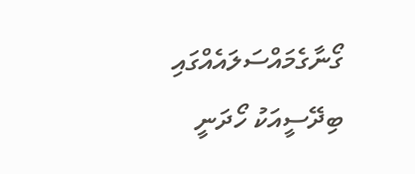ގޯނާގެމައްސަލައެއްގައި ބިދޭސީއަކު ހޯދަނީ